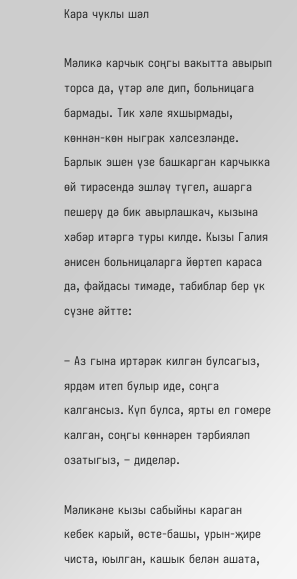Кара чуклы шәл

Мәликә карчык соңгы вакытта авырып торса да, үтәр әле дип, больницага бармады. Тик хәле яхшырмады, көннән-көн ныграк хәлсезләнде. Барлык эшен үзе башкарган карчыкка өй тирәсендә эшләү түгел, ашарга пешерү дә бик авырлашкач, кызына хәбәр итәргә туры килде. Кызы Галия әнисен больницаларга йөртеп караса да, файдасы тимәде, табиблар бер үк сүзне әйтте:

– Аз гына иртәрәк килгән булсагыз, ярдәм итеп булыр иде, соңга калгансыз. Күп булса, ярты ел гомере калган, соңгы көннәрен тәрбияләп озатыгыз, – диделәр.

Мәликәне кызы сабыйны караган кебек карый, өсте-башы, урын-җире чиста, юылган, кашык белән ашата,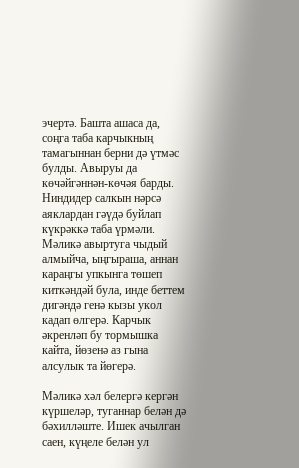эчертә. Башта ашаса да, соңга таба карчыкның тамагыннан берни дә үтмәс булды. Авыруы да көчәйгәннән-көчәя барды. Ниндидер салкын нәрсә аяклардан гәүдә буйлап күкрәккә таба үрмәли. Мәликә авыртуга чыдый алмыйча, ыңгыраша, аннан караңгы упкынга төшеп киткәндәй була, инде беттем дигәндә генә кызы укол кадап өлгерә. Карчык әкренләп бу тормышка кайта, йөзенә аз гына алсулык та йөгерә.

Мәликә хәл белергә кергән күршеләр, туганнар белән дә бәхилләште. Ишек ачылган саен, күңеле белән ул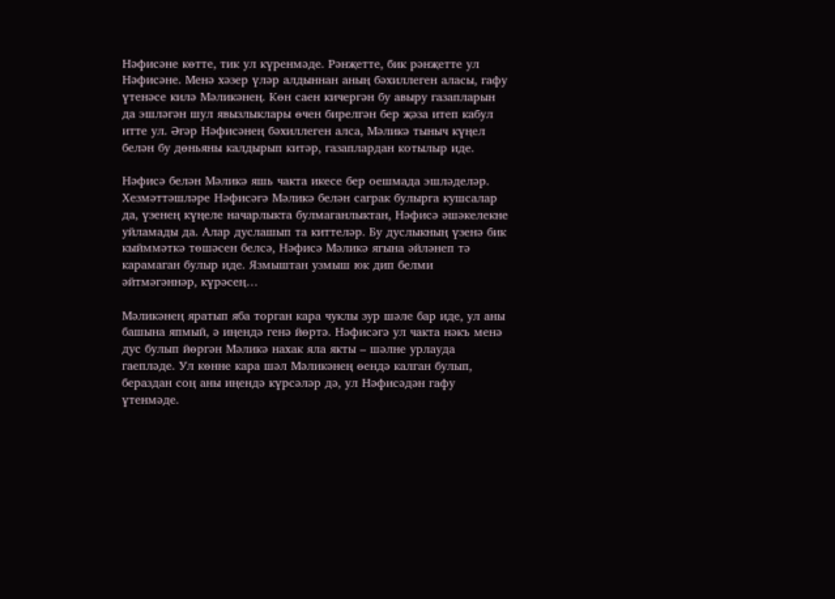Нәфисәне көтте, тик ул күренмәде. Рәнҗетте, бик рәнҗетте ул Нәфисәне. Менә хәзер үләр алдыннан аның бәхиллеген аласы, гафу үтенәсе килә Мәликәнең. Көн саен кичергән бу авыру газапларын да эшләгән шул явызлыклары өчен бирелгән бер җәза итеп кабул итте ул. Әгәр Нәфисәнең бәхиллеген алса, Мәликә тыныч күңел белән бу дөньяны калдырып китәр, газаплардан котылыр иде.

Нәфисә белән Мәликә яшь чакта икесе бер оешмада эшләделәр. Хезмәттәшләре Нәфисәгә Мәликә белән саграк булырга кушсалар да, үзенең күңеле начарлыкта булмаганлыктан, Нәфисә әшәкелекне уйламады да. Алар дуслашып та киттеләр. Бу дуслыкның үзенә бик кыйммәткә төшәсен белсә, Нәфисә Мәликә ягына әйләнеп тә карамаган булыр иде. Язмыштан узмыш юк дип белми әйтмәгәннәр, күрәсең…

Мәликәнең яратып яба торган кара чуклы зур шәле бар иде, ул аны башына япмый, ә иңендә генә йөртә. Нәфисәгә ул чакта нәкъ менә дус булып йөргән Мәликә нахак яла якты – шәлне урлауда гаепләде. Ул көнне кара шәл Мәликәнең өендә калган булып, бераздан соң аны иңендә күрсәләр дә, ул Нәфисәдән гафу үтенмәде.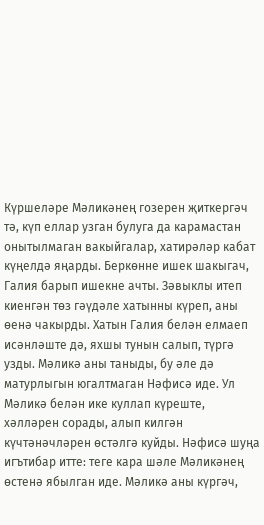Күршеләре Мәликәнең гозерен җиткергәч тә, күп еллар узган булуга да карамастан онытылмаган вакыйгалар, хатирәләр кабат күңелдә яңарды. Беркөнне ишек шакыгач, Галия барып ишекне ачты. Зәвыклы итеп киенгән төз гәүдәле хатынны күреп, аны өенә чакырды. Хатын Галия белән елмаеп исәнләште дә, яхшы тунын салып, түргә узды. Мәликә аны таныды, бу әле дә матурлыгын югалтмаган Нәфисә иде. Ул Мәликә белән ике куллап күреште, хәлләрен сорады, алып килгән күчтәнәчләрен өстәлгә куйды. Нәфисә шуңа игътибар итте: теге кара шәле Мәликәнең өстенә ябылган иде. Мәликә аны күргәч,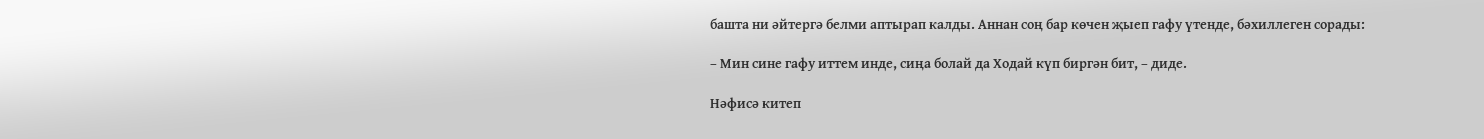башта ни әйтергә белми аптырап калды. Аннан соң бар көчен җыеп гафу үтенде, бәхиллеген сорады:

– Мин сине гафу иттем инде, сиңа болай да Ходай күп биргән бит, – диде.

Нәфисә китеп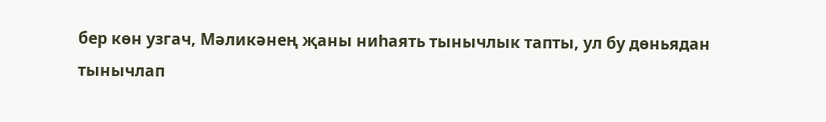бер көн узгач, Мәликәнең җаны ниһаять тынычлык тапты, ул бу дөньядан тынычлап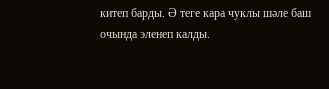китеп барды. Ә теге кара чуклы шәле баш очында эленеп калды.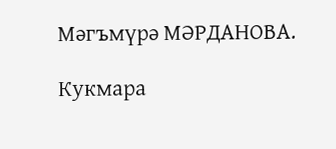Мәгъмүрә МӘРДАНОВА.

Кукмара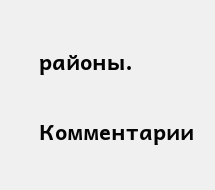районы.

Комментарии